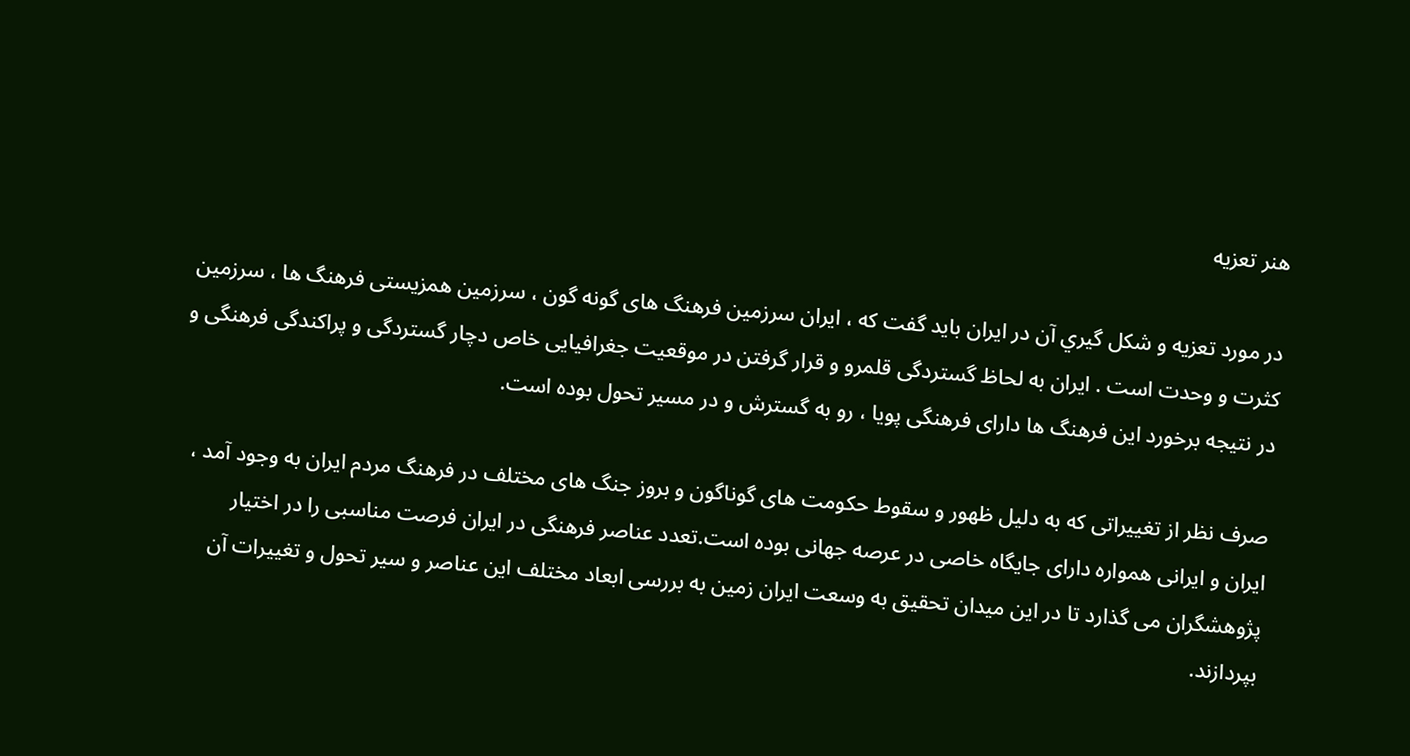هنر تعزیه

در مورد تعزيه و شكل گيري آن در ايران باید گفت که ، ایران سرزمین فرهنگ های گونه گون ، سرزمین همزیستی فرهنگ ها ، سرزمین کثرت و وحدت است . ایران به لحاظ گستردگی قلمرو و قرار گرفتن در موقعیت جغرافیایی خاص دچار گستردگی و پراکندگی فرهنگی و در نتیجه برخورد این فرهنگ ها دارای فرهنگی پویا ، رو به گسترش و در مسیر تحول بوده است.

صرف نظر از تغییراتی که به دلیل ظهور و سقوط حکومت های گوناگون و بروز جنگ های مختلف در فرهنگ مردم ایران به وجود آمد ، ایران و ایرانی همواره دارای جایگاه خاصی در عرصه جهانی بوده است.تعدد عناصر فرهنگی در ایران فرصت مناسبی را در اختیار پژوهشگران می گذارد تا در این میدان تحقیق به وسعت ایران زمین به بررسی ابعاد مختلف این عناصر و سیر تحول و تغییرات آن بپردازند.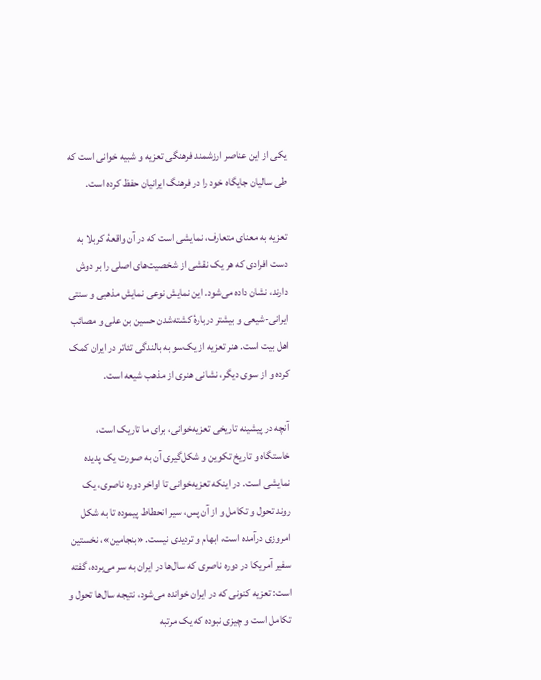یکی از این عناصر ارزشمند فرهنگی تعزیه و شبیه خوانی است که طی سالیان جایگاه خود را در فرهنگ ایرانیان حفظ کرده است.

تعزیه به معنای متعارف، نمایشی است که در آن واقعهٔ کربلا به دست افرادی که هر یک نقشی از شخصیت‌های اصلی را بر دوش دارند، نشان داده می‌شود. این نمایش نوعی نمایش مذهبی و سنتی ایرانی-شیعی و بیشتر دربارهٔ کشته‌شدن حسین بن علی و مصائب اهل بیت است. هنر تعزیه از یک‌سو به بالندگی تئاتر در ایران کمک کرده و از سوی دیگر، نشانی هنری از مذهب شیعه است.

آنچه در پیشینه تاریخی تعزیه‌خوانی، برای ما تاریک است، خاستگاه و تاریخ تکوین و شکل‌گیری آن به صورت یک پدیده نمایشی است. در اینکه تعزیه‌خوانی تا اواخر دوره ناصری، یک روند تحول و تکامل و از آن پس، سیر انحطاط پیموده تا به شکل امروزی درآمده است، ابهام و تردیدی نیست. «بنجامین»، نخستین سفیر آمریکا در دوره ناصری که سال‌ها در ایران به سر می‌برده، گفته است: تعزیه کنونی که در ایران خوانده می‌شود، نتیجه سال‌ها تحول و تکامل است و چیزی نبوده که یک مرتبه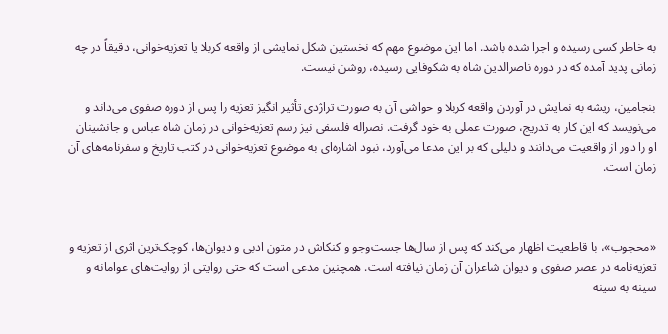به خاطر کسی رسیده و اجرا شده باشد. اما این موضوع مهم که نخستین شکل نمایشی از واقعه کربلا یا تعزیه‌خوانی، دقیقاً در چه زمانی پدید آمده که در دوره ناصرالدین شاه به شکوفایی رسیده، روشن نیست.

بنجامین، ریشه به نمایش در آوردن واقعه کربلا و حواشی آن به صورت تراژدی تأثیر انگیز تعزیه را پس از دوره صفوی می‌داند و می‌نویسد که این کار به تدریج، صورت عملی به خود گرفت. نصراله فلسفی نیز رسم تعزیه‌خوانی در زمان شاه عباس و جانشینان او را دور از واقعیت می‌دانند و دلیلی که بر این مدعا می‌آورد، نبود اشاره‌ای به موضوع تعزیه‌خوانی در کتب تاریخ و سفرنامه‌های آن زمان است.



«محجوب»، با قاطعیت اظهار می‌کند که پس از سال‌ها جست‌وجو و کنکاش در متون ادبی و دیوان‌ها، کوچک‌ترین اثری از تعزیه و تعزیه‌نامه در عصر صفوی و دیوان شاعران آن زمان نیافته است. همچنین مدعی است که حتی روایتی از روایت‌های عوامانه و سینه به سینه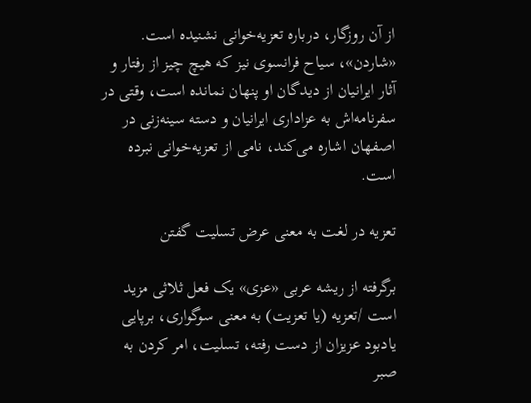از آن روزگار، درباره تعزیه‌خوانی نشنیده است. «شاردن»، سیاح فرانسوی نیز که هیچ چیز از رفتار و آثار ایرانیان از دیدگان او پنهان نمانده است، وقتی در سفرنامه‌اش به عزاداری ایرانیان و دسته سینه‌زنی در اصفهان اشاره می‌کند، نامی از تعزیه‌خوانی نبرده است.

تعزیه در لغت به معنی عرض تسلیت گفتن

برگرفته از ریشه عربی «عزی» یک فعل ثلاثی مزید است /تعزیه (یا تعزیت) به معنی سوگواری، برپایی یادبود عزیزان از دست رفته، تسلیت، امر کردن به صبر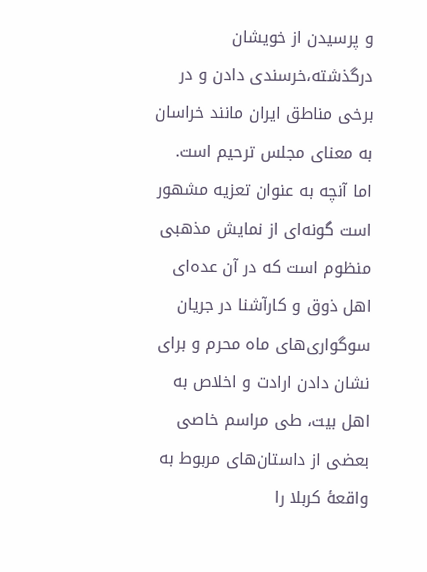و پرسیدن از خویشان درگذشته،خرسندی دادن و در برخی مناطق ایران مانند خراسان به معنای مجلس ترحیم است. اما آنچه به عنوان تعزیه مشهور است گونه‌ای از نمایش مذهبی منظوم است که در آن عده‌ای اهل ذوق و کارآشنا در جریان سوگواری‌های ماه محرم و برای نشان دادن ارادت و اخلاص به اهل بیت، طی مراسم خاصی بعضی از داستان‌های مربوط به واقعهٔ کربلا را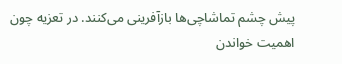پیش چشم تماشاچی‌ها بازآفرینی می‌کنند. در تعزیه چون اهمیت خواندن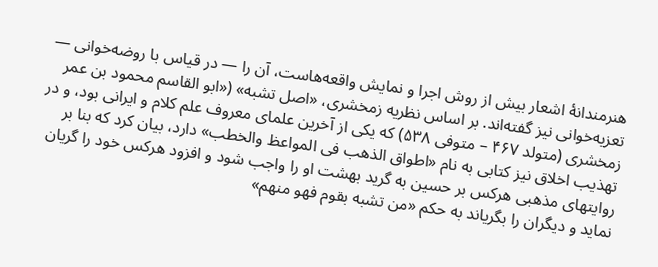هنرمندانهٔ اشعار بیش از روش اجرا و نمایش واقعه‌هاست، آن را — در قیاس با روضه‌خوانی — تعزیه‌خوانی نیز گفته‌اند. بر اساس نظریه زمخشری، «اصل تشبه» («ابو القاسم محمود بن عمر زمخشری (متولد ۴۶۷ – متوفی ۵۳۸) که یکی از آخرین علمای معروف علم کلام و ایرانی بود، و در تهذیب اخلاق نیز کتابی به نام «اطواق الذهب فی المواعظ والخطب» دارد، بیان کرد که بنا بر روایتهای مذهبی هرکس بر حسین به گرید بهشت او را واجب شود و افزود هرکس خود را گریان نماید و دیگران را بگریاند به حکم «من تشبه بقوم فهو منهم»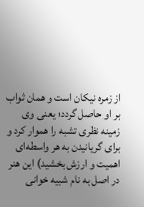از زمره نیکان است و همان ثواب بر او حاصل گردد؛ یعنی وی زمینه نظری تشبه را هموار کرد و برای گریانیدن به هر واسطه‌ای اهمیت و ارزش بخشید) این هنر در اصل به نام شبیه خوانی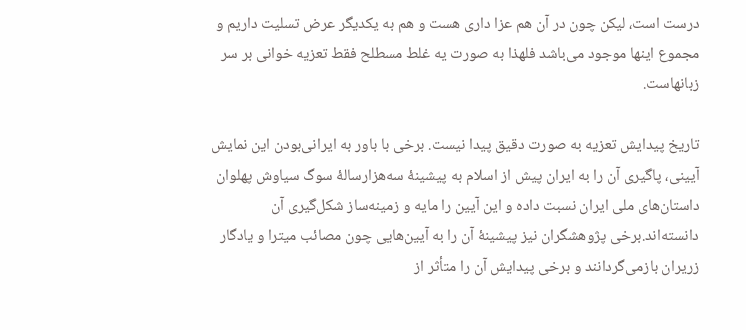درست است، لیکن چون در آن هم عزا داری هست و هم به یکدیگر عرض تسلیت داریم و مجموع اینها موجود می‌باشد فلهذا به صورت یه غلط مسطلح فقط تعزیه خوانی بر سر زبانهاست.

تاریخ پیدایش تعزیه به صورت دقیق پیدا نیست. برخی با باور به ایرانی‌بودن این نمایش آیینی، پاگیری آن را به ایران پیش از اسلام به پیشینهٔ سه‌هزارسالهٔ سوگ سیاوش پهلوان داستان‌های ملی ایران نسبت داده و این آیین را مایه و زمینه‌ساز شکل‌گیری آن دانسته‌اند.برخی پژوهشگران نیز پیشینهٔ آن را به آیین‌هایی چون مصائب میترا و یادگار زریران بازمی‌گردانند و برخی پیدایش آن را متأثر از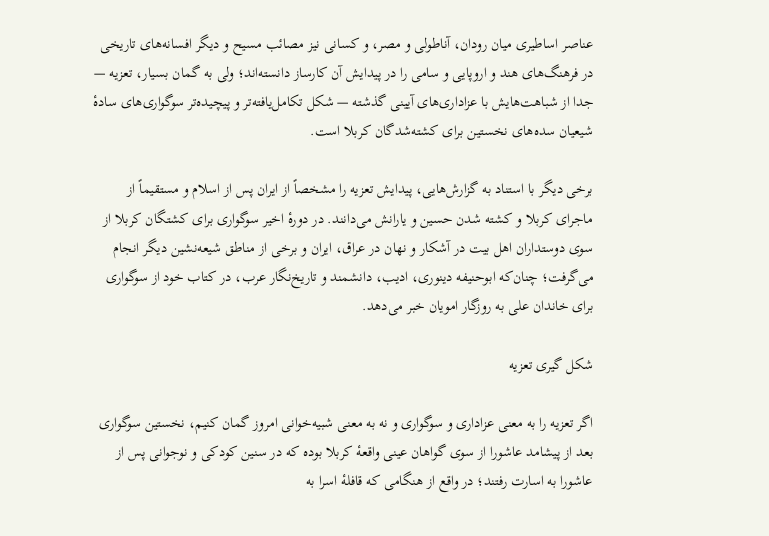عناصر اساطیری میان رودان، آناطولی و مصر، و کسانی نیز مصائب مسیح و دیگر افسانه‌های تاریخی در فرهنگ‌های هند و اروپایی و سامی را در پیدایش آن کارساز دانسته‌اند؛ ولی به گمان بسیار، تعزیه — جدا از شباهت‌هایش با عزاداری‌های آیینی گذشته — شکل تکامل‌یافته‌تر و پیچیده‌تر سوگواری‌های سادهٔ شیعیان سده‌های نخستین برای کشته‌شدگان کربلا است.

برخی دیگر با استناد به گزارش‌هایی، پیدایش تعزیه را مشخصاً از ایران پس از اسلام و مستقیماً از ماجرای کربلا و کشته شدن حسین و یارانش می‌دانند. در دورهٔ اخیر سوگواری برای کشتگان کربلا از سوی دوستداران اهل بیت در آشکار و نهان در عراق، ایران و برخی از مناطق شیعه‌نشین دیگر انجام می‌گرفت؛ چنان‌که ابوحنیفه دینوری، ادیب، دانشمند و تاریخ‌نگار عرب، در کتاب خود از سوگواری برای خاندان علی به روزگار امویان خبر می‌دهد.

شکل گیری تعزیه

اگر تعزیه را به معنی عزاداری و سوگواری و نه به معنی شبیه‌خوانی امروز گمان کنیم، نخستین سوگواری بعد از پیشامد عاشورا از سوی گواهان عینی واقعهٔ کربلا بوده که در سنین کودکی و نوجوانی پس از عاشورا به اسارت رفتند؛ در واقع از هنگامی که قافلهٔ اسرا به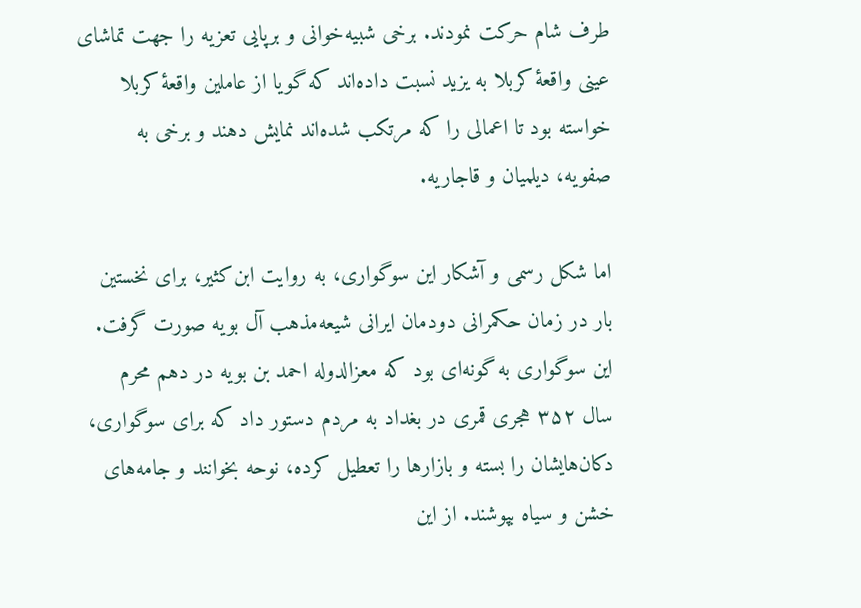طرف شام حرکت نمودند. برخی شبیه‌خوانی و برپایی تعزیه را جهت تماشای عینی واقعهٔ کربلا به یزید نسبت داده‌اند که گویا از عاملین واقعهٔ کربلا خواسته بود تا اعمالی را که مرتکب شده‌اند نمایش دهند و برخی به صفویه، دیلمیان و قاجاریه.

اما شکل رسمی و آشکار این سوگواری، به روایت ابن‌کثیر، برای نخستین بار در زمان حکمرانی دودمان ایرانی شیعه‌مذهب آل بویه صورت گرفت. این سوگواری به گونه‌ای بود که معزالدوله احمد بن بویه در دهم محرم سال ۳۵۲ هجری قمری در بغداد به مردم دستور داد که برای سوگواری، دکان‌هایشان را بسته و بازارها را تعطیل کرده، نوحه بخوانند و جامه‌های خشن و سیاه بپوشند. از این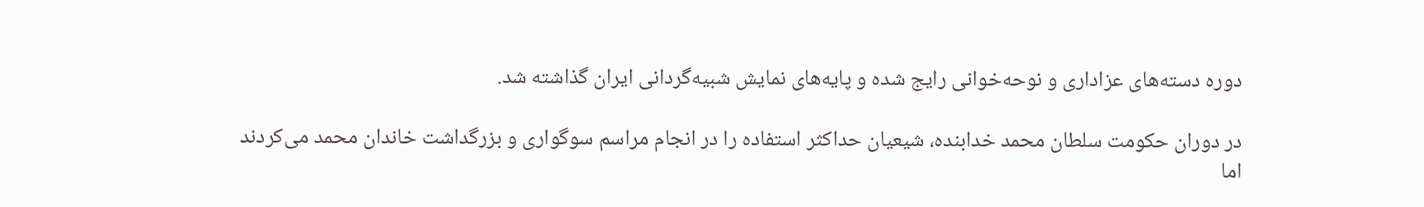دوره دسته‌های عزاداری و نوحه‌خوانی رایج شده و پایه‌های نمایش شبیه‌گردانی ایران گذاشته شد.

در دوران حکومت سلطان محمد خدابنده، شیعیان حداکثر استفاده را در انجام مراسم سوگواری و بزرگداشت خاندان محمد می‌کردند اما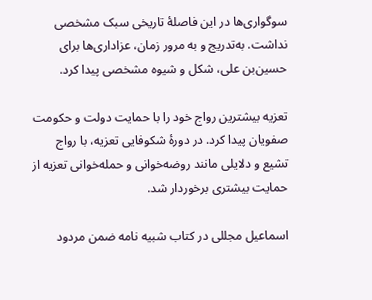سوگواری‌ها در این فاصلهٔ تاریخی سبک مشخصی نداشت. به‌تدریج و به مرور زمان، عزاداری‌ها برای حسین‌بن علی، شکل و شیوه مشخصی پیدا کرد.

تعزیه بیشترین رواج خود را با حمایت دولت و حکومت صفویان پیدا کرد. در دورهٔ شکوفایی تعزیه، با رواج تشیع و دلایلی مانند روضه‌خوانی و حمله‌خوانی تعزیه از حمایت بیشتری برخوردار شد.

اسماعیل مجللی در کتاب شبیه نامه ضمن مردود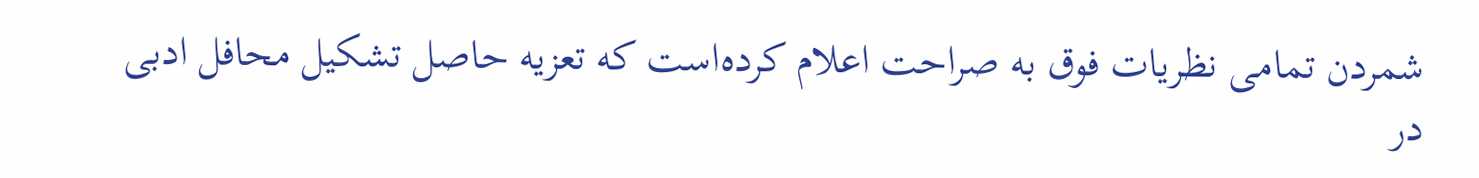شمردن تمامی نظریات فوق به صراحت اعلام کرده‌است که تعزیه حاصل تشکیل محافل ادبی در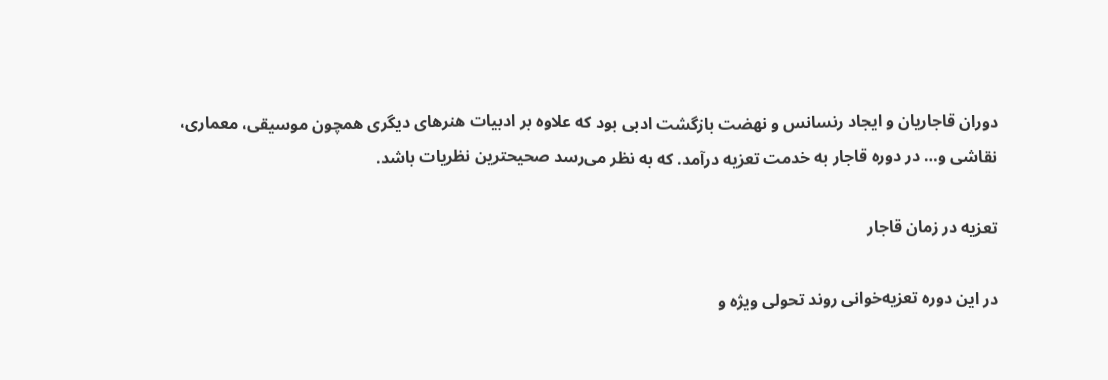دوران قاجاریان و ایجاد رنسانس و نهضت بازگشت ادبی بود که علاوه بر ادبیات هنرهای دیگری همچون موسیقی، معماری، نقاشی و… در دوره قاجار به خدمت تعزیه درآمد. که به نظر می‌رسد صحیحترین نظریات باشد.

تعزیه در زمان قاجار

در این دوره تعزیه‌خوانی روند تحولی ویژه و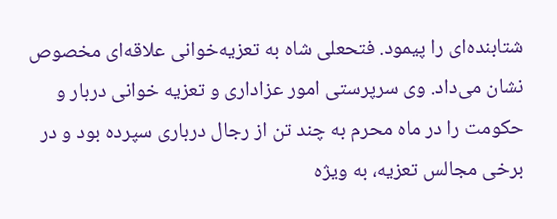شتابنده‌ای را پیمود. فتحعلی شاه به تعزیه‌خوانی علاقه‌ای مخصوص نشان می‌داد. وی سرپرستی امور عزاداری و تعزیه خوانی دربار و حکومت را در ماه محرم به چند تن از رجال درباری سپرده بود و در برخی مجالس تعزیه، به ویژه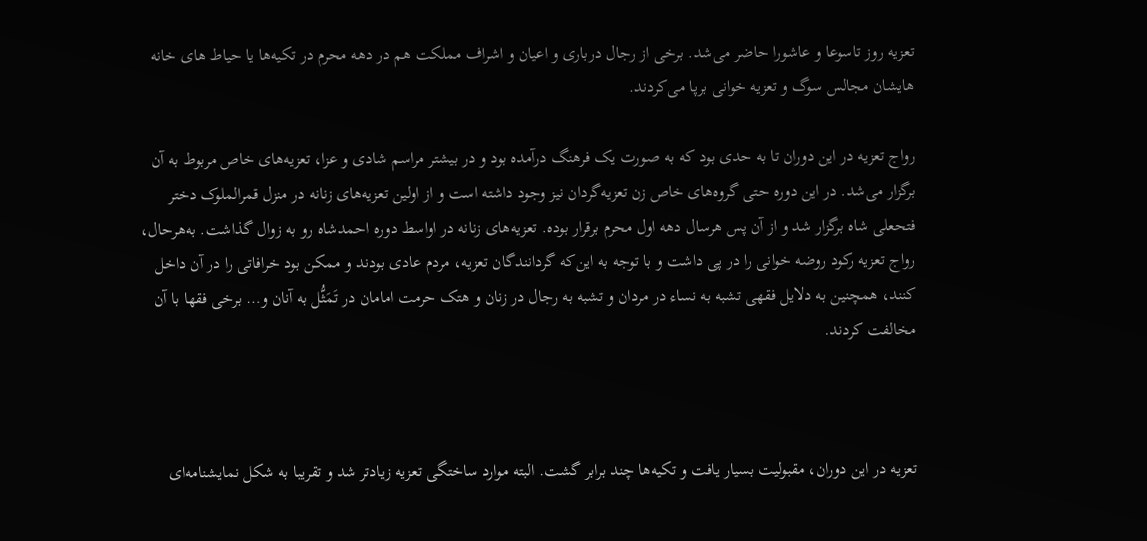تعزیه روز تاسوعا و عاشورا حاضر می‌شد. برخی از رجال درباری و اعیان و اشراف مملکت هم در دهه محرم در تکیه‌ها یا حیاط های خانه هایشان مجالس سوگ و تعزیه خوانی برپا می‌کردند.

رواج تعزیه در این دوران تا به حدی بود که به صورت یک فرهنگ درآمده بود و در بیشتر مراسم شادی و عزا، تعزیه‌های خاص مربوط به آن برگزار می‌شد. در این دوره حتی گروه‌های خاص زن تعزیه‌گردان نیز وجود داشته است و از اولین تعزیه‌های زنانه در منزل قمرالملوک دختر فتحعلی شاه برگزار شد و از آن پس هرسال دهه اول محرم برقرار بوده. تعزیه‌های زنانه در اواسط دوره احمدشاه رو به زوال گذاشت. به‌هرحال، رواج تعزیه رکود روضه خوانی را در پی داشت و با توجه به این‌که گردانندگان تعزیه، مردم عادی بودند و ممکن بود خرافاتی را در آن داخل کنند، همچنین به دلایل فقهی تشبه به نساء در مردان و تشبه به رجال در زنان و هتک حرمت امامان در تَمَثُّل به آنان و… برخی فقها با آن مخالفت کردند.



تعزیه در این دوران، مقبولیت بسیار یافت و تکیه‌ها چند برابر گشت. البته موارد ساختگی تعزیه زیادتر شد و تقریبا به شکل نمایشنامه‌ای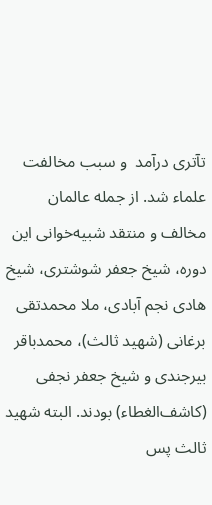تآتری درآمد  و سبب مخالفت علماء شد. از جمله عالمان مخالف و منتقد شبیه‌خوانی این دوره، شیخ جعفر شوشتری، شیخ هادی نجم آبادی، ملا محمدتقی برغانی (شهید ثالث)، محمدباقر بیرجندی و شیخ جعفر نجفی (کاشف‌الغطاء) بودند. البته شهید ثالث پس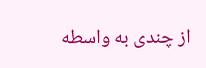از چندی به واسطه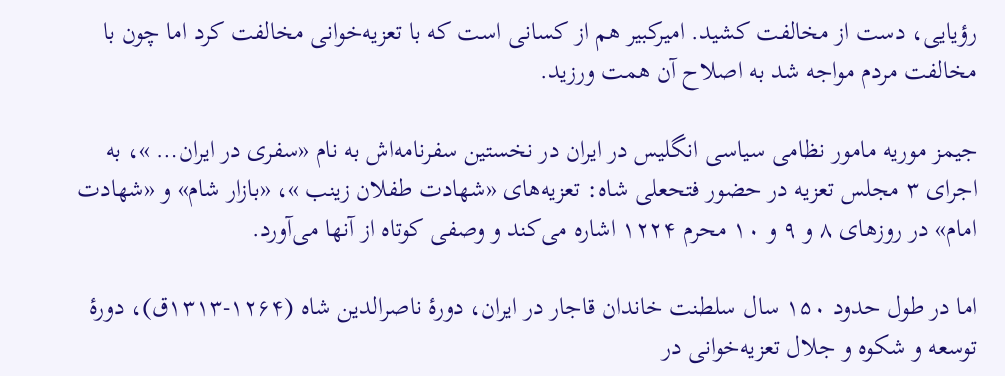رؤیایی، دست از مخالفت کشید. امیرکبیر هم از کسانی است که با تعزیه‌خوانی مخالفت کرد اما چون با مخالفت مردم مواجه شد به اصلاح آن همت ورزید.

جیمز موریه مامور نظامی سیاسی انگلیس در ایران در نخستین سفرنامه‌اش به نام «سفری در ایران… »، به اجرای ۳ مجلس تعزیه در حضور فتحعلی شاه: تعزیه‌های «شهادت طفلان زینب »، «بازار شام‌» و «شهادت امام‌» در روزهای ۸ و ۹ و ۱۰ محرم ۱۲۲۴ اشاره می‌کند و وصفی کوتاه از آنها می‌آورد.

اما در طول حدود ۱۵۰ سال سلطنت خاندان قاجار در ایران، دورۀ ناصرالدین شاه (۱۲۶۴-۱۳۱۳ق)، دورۀ توسعه و شکوه و جلال تعزیه‌خوانی در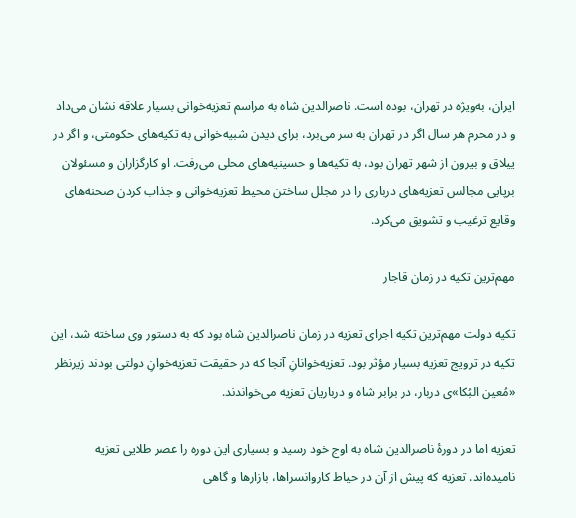ایران، به‌ویژه در تهران، بوده است. ناصرالدین شاه به مراسم تعزیه‌خوانی بسیار علاقه نشان می‌داد و در محرم هر سال اگر در تهران به سر می‌برد، برای دیدن شبیه‌خوانی به تکیه‌های حکومتی، و اگر در ییلاق و بیرون از شهر تهران بود، به تکیه‌ها و حسینیه‌های محلی می‌رفت. او کارگزاران و مسئولان برپایی مجالس تعزیه‌های درباری را در مجلل ساختن محیط تعزیه‌خوانی و جذاب کردن صحنه‌های وقایع ترغیب و تشویق می‌کرد.

مهم‌ترین تکیه در زمان قاجار

تکیه دولت مهم‌ترین تکیه اجرای تعزیه در زمان ناصرالدین شاه بود که به دستور وی ساخته شد، این تکیه در ترویج تعزیه بسیار مؤثر بود. تعزیه‌خوانانِ آنجا که در حقیقت تعزیه‌خوانِ دولتی بودند زیرنظر «مُعین البُکا‌»ی دربار، در برابر شاه و درباریان تعزیه می‌خواندند.

تعزیه اما در دورهٔ ناصرالدین شاه به اوج خود رسید و بسیاری این دوره را عصر طلایی تعزیه نامیده‌اند. تعزیه که پیش از آن در حیاط کاروانسراها، بازارها و گاهی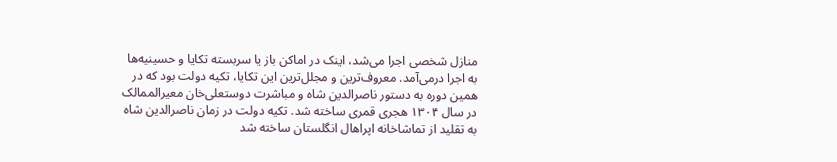منازل شخصی اجرا می‌شد، اینک در اماکن باز یا سربسته تکایا و حسینیه‌ها به اجرا درمی‌آمد. معروف‌ترین و مجلل‌ترین این تکایا، تکیه دولت بود که در همین دوره به دستور ناصرالدین شاه و مباشرت دوستعلی‌خان معیرالممالک در سال ۱۳۰۴ هجری قمری ساخته شد. تکیه دولت در زمان ناصرالدین شاه به تقلید از تماشاخانه اپراهال انگلستان ساخته شد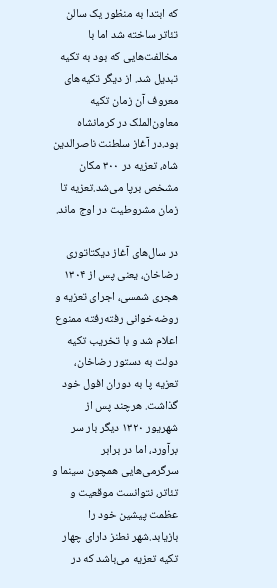که ابتدا به منظور یک سالن تئاتر ساخته شد اما با مخالفت‌هایی که بود به تکیه تبدیل شد. از دیگر تکیه‌های معروف آن زمان تکیه معاون‌الملک در کرمانشاه بود.در آغاز سلطنت ناصرالدین شاه، تعزیه در ۳۰۰ مکان مشخص برپا می‌شد.تعزیه تا زمان مشروطیت در اوج ماند.

در سال‌های آغاز دیکتاتوری رضاخان، یعنی پس از ۱۳۰۴ هجری شمسی، اجرای تعزیه و روضه‌خوانی رفته‌رفته ممنوع اعلام شد و با تخریب تکیه دولت به دستور رضاخان، تعزیه پا به دوران افول خود گذاشت. هرچند پس از شهریور ۱۳۲۰ دیگر بار سر برآورد، اما در برابر سرگرمی‌هایی همچون سینما و تئاتر، نتوانست موقعیت و عظمت پیشین خود را بازیابد.شهر نطنز دارای چهار تکیه تعزیه می‌باشد که در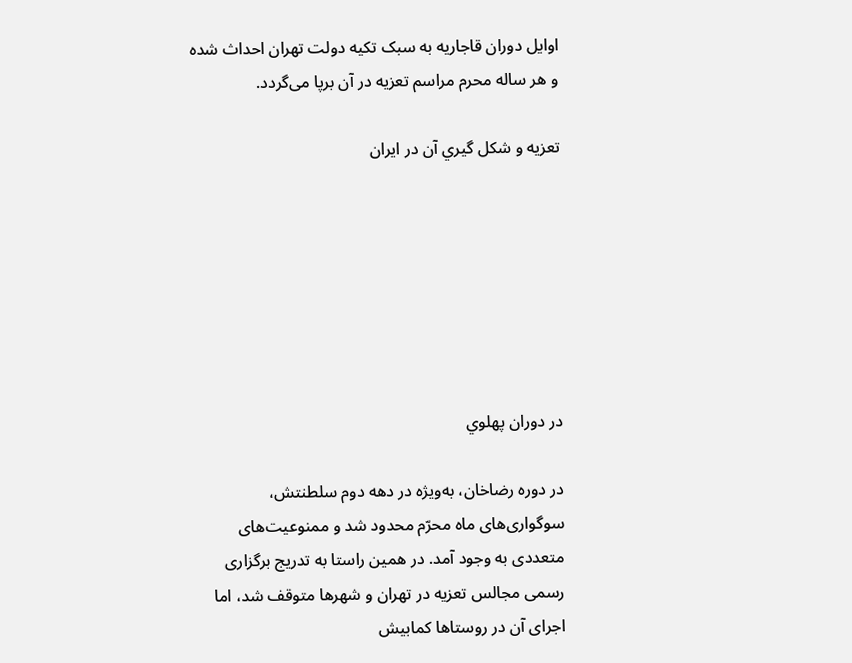اوایل دوران قاجاریه به سبک تکیه دولت تهران احداث شده و هر ساله محرم مراسم تعزیه در آن برپا می‌گردد.

تعزيه و شكل گيري آن در ايران







در دوران پهلوي

در دوره رضاخان، به‌ویژه در دهه دوم سلطنتش، سوگواری‌های ماه محرّم محدود شد و ممنوعیت‌های متعددی به وجود آمد. در همین راستا به تدریج برگزاری رسمی مجالس تعزیه در تهران و شهرها متوقف شد، اما اجرای آن در روستاها کمابیش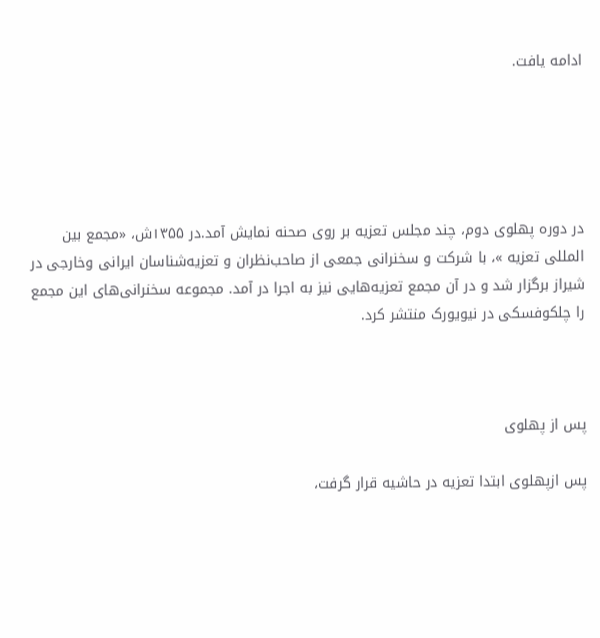ادامه یافت.





در دوره پهلوی دوم، چند مجلس تعزیه بر روی صحنه نمایش آمد.در ۱۳۵۵ش، «مجمع بین المللی تعزیه »، با شرکت و سخنرانی جمعی از صاحب‌نظران و تعزیه‌شناسان ایرانی وخارجی در شیراز برگزار شد و در آن مجمع تعزیه‌هایی نیز به اجرا در آمد. مجموعه سخنرانی‌های این مجمع را چلکوفسکی در نیویورک منتشر کرد.



پس از پهلوی

پس ازپهلوی ابتدا تعزیه در حاشیه قرار گرفت،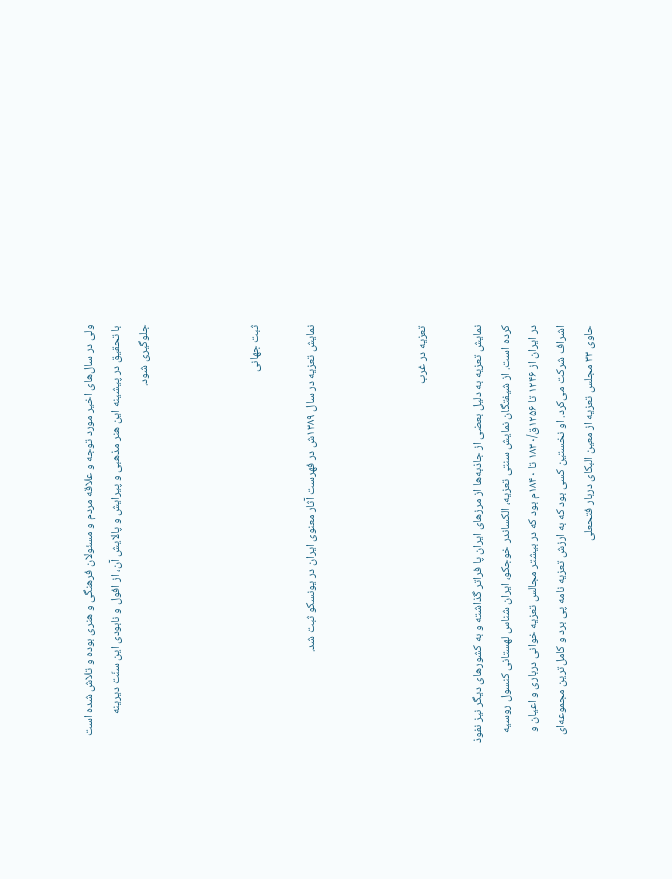ولی در سال‌های اخیر مورد توجه و علاقه مردم و مسئولان فرهنگی و هنری بوده و تلاش شده است با تحقیق در پیشینه این هنر مذهبی و پیرایش و پالایش آن، از افول و نابودی این سنّت دیرینه جلوگیری شود.



ثبت جهانی

نمایش تعزیه در سال ۱۳۸۹ش در فهرست آثار معنوی ایران در یونسکو ثبت شد.



تعزیه در غرب

نمایش تعزیه به دلیل بعضی از جاذبه‌ها از مرزهای ایران پا فراتر گذاشته و به کشورهای دیگر نیز نفوذ کرده است. از شیفتگان نمایش سنتی تعزیه، الکساندر خوجکو، ایران شناس لهستانی کنسول روسیه در ایران از ۱۲۴۶ تا ۱۲۵۶ق/۱۸۳۰ تا ۱۸۴۰م بود که در بیشتر مجالس تعزیه خوانی درباری و اعیان و اشراف شرکت می‌کرد. او نخستین کسی بود که به ارزش تعزیه نامه پی برد و کامل‌ترین مجموعه‌ای حاوی ۳۳ مجلس تعزیه از معین البکای دربار فتحعلی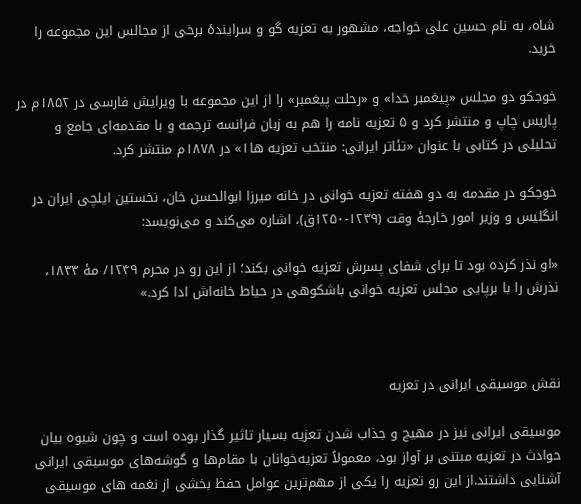شاه، به نام حسین علی خواجه، مشهور به تعزیه گو و سرایندۀ برخی از مجالس این مجموعه را خرید.

خوجکو دو مجلس «پیغمبر خدا‌» و «رحلت پیغمبر‌» را از این مجموعه با ویرایش فارسی در ۱۸۵۲م در پاریس چاپ و منتشر کرد و ۵ تعزیه نامه را هم به زبان فرانسه ترجمه و با مقدمه‌ای جامع و تحلیلی در کتابی با عنوان «تئاتر ایرانی: منتخب تعزیه ها۱‌» در ۱۸۷۸م منتشر کرد.

خوجکو در مقدمه به دو هفته تعزیه خوانی در خانه میرزا ابوالحسن خان، نخستین ایلچی ایران در انگلیس و وزیر امور خارجۀ وقت (۱۲۳۹-۱۲۵۰ق)، اشاره می‌کند و می‌نویسد:

«او نذر کرده بود تا برای شفای پسرش تعزیه خوانی بکند؛ از این رو در محرم ۱۲۴۹/ مۀ ۱۸۳۳، نذرش را با برپایی مجلس تعزیه خوانی باشکوهی در حیاط خانه‌اش ادا کرد.»



نقش موسیقی ایرانی در تعزیه

موسیقی ایرانی نیز در مهیج و جذاب شدن تعزیه بسیار تاثیر گذار بوده است و چون شیوه بیان حوادث در تعزیه مبتنی بر آواز بود، معمولاً تعزیه‌خوانان با مقام‌ها و گوشه‌های موسیقی ایرانی آشنایی داشتند.از این رو تعزیه را یکی از مهم‌ترین عوامل حفظ بخشی از نغمه های موسیقی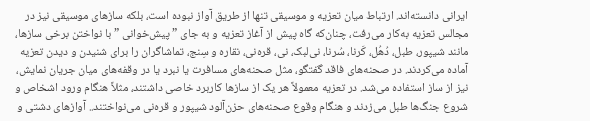ایرانی دانسته‌اند. ارتباط میان تعزیه و موسیقی تنها از طریق آواز نبوده است، بلکه سازهای موسیقی نیز در مجالس تعزیه به‌کار می‌رفت، چنان‌که گاه پیش از آغاز تعزیه و به جای ” پیش‌خوانی ” با نواختن برخی سازها، مانند شیپور، طبل، دُهُل، کَرنا، سُرنا، نی‌لبک، نی، قره‌نی، نقاره و سِنج، تماشاگران را برای شنیدن و دیدن تعزیه آماده می‌کردند. در صحنه‌های فاقد گفتگو، مثل صحنه‌های مسافرت یا نبرد یا در وقفه‌های میان جریان نمایش، نیز از ساز استفاده می‌شد. در تعزیه معمولاً هر یک از سازها کاربرد خاصی داشتند، مثلاً هنگام ورود اشخاص و شروع جنگ‌ها طبل می‌زدند و هنگام وقوع صحنه‌های حزن‌آلود شیپور و قره‌نی می‌نواختند.. آوازهای دشتی و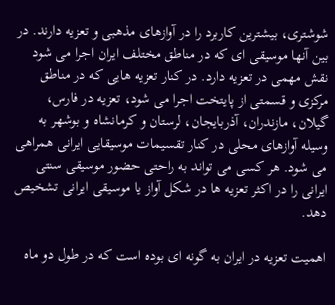شوشتری، بیشترین کاربرد را در آوازهای مذهبی و تعزیه دارند. در بین آنها موسیقی ای که در مناطق مختلف ایران اجرا می شود نقش مهمی در تعزیه دارد. در کنار تعزیه هایی که در مناطق مرکزی و قسمتی از پایتخت اجرا می شود، تعزیه در فارس، گیلان، مازندران، آذربایجان، لرستان و کرمانشاه و بوشهر به وسیله آوازهای محلی در کنار تقسیمات موسیقایی ایرانی همراهی می شود. هر کسی می تواند به راحتی حضور موسیقی سنتی ایرانی را در اکثر تعزیه ها در شکل آواز یا موسیقی ایرانی تشخیص دهد.

اهمیت تعزیه در ایران به گونه ای بوده است که در طول دو ماه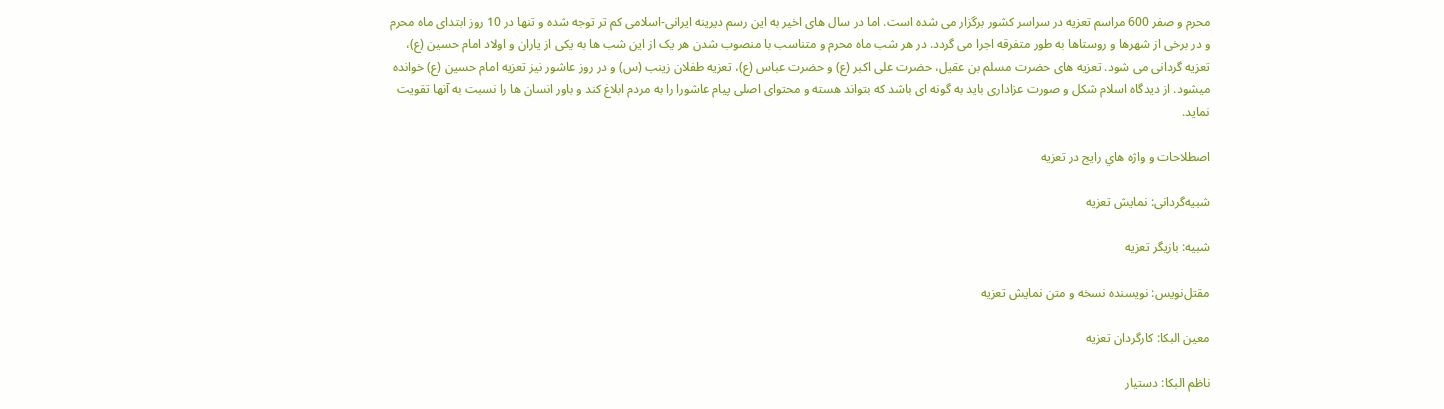محرم و صفر 600 مراسم تعزیه در سراسر کشور برگزار می شده است. اما در سال های اخیر به این رسم دیرینه ایرانی-اسلامی کم تر توجه شده و تنها در 10 روز ابتدای ماه محرم و در برخی از شهرها و روستاها به طور متفرقه اجرا می گردد. در هر شب ماه محرم و متناسب با منصوب شدن هر یک از این شب ها به یکی از یاران و اولاد امام حسین (ع)، تعزیه گردانی می شود. تعزیه های حضرت مسلم بن عقیل، حضرت علی اکبر (ع) و حضرت عباس (ع)، تعزیه طفلان زینب (س) و در روز عاشور نیز تعزیه امام حسین (ع) خوانده میشود. از دیدگاه اسلام شکل و صورت عزاداری باید به گونه ای باشد که بتواند هسته و محتوای اصلی پیام عاشورا را به مردم ابلاغ کند و باور انسان ها را نسبت به آنها تقویت نماید.

اصطلاحات و واژه هاي رايج در تعزيه

شبیه‌گردانی: نمایش تعزیه

شبیه: بازیگر تعزیه

مقتل‌نویس: نویسنده نسخه و متن نمایش تعزیه

معین البکا: کارگردان تعزیه

ناظم البکا: دستیار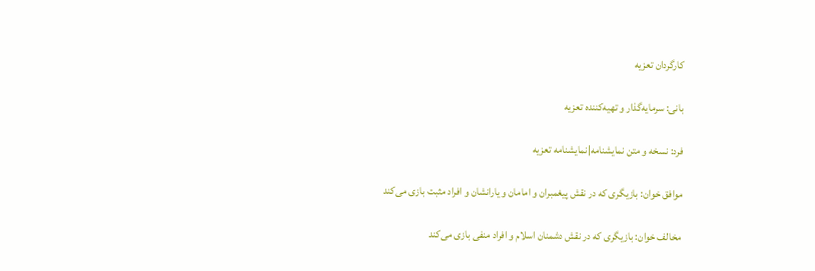کارگردان تعزیه

بانی: سرمایه‌گذار و تهیه‌کننده تعزیه

فرد: نسخه و متن نمایشنامه|نمایشنامه تعزیه

موافق خوان: بازیگری که در نقش پیغمبران و امامان و یارانشان و افراد مثبت بازی می‌کند

مخالف خوان: بازیگری که در نقش دشمنان اسلام و افراد منفی بازی می‌کند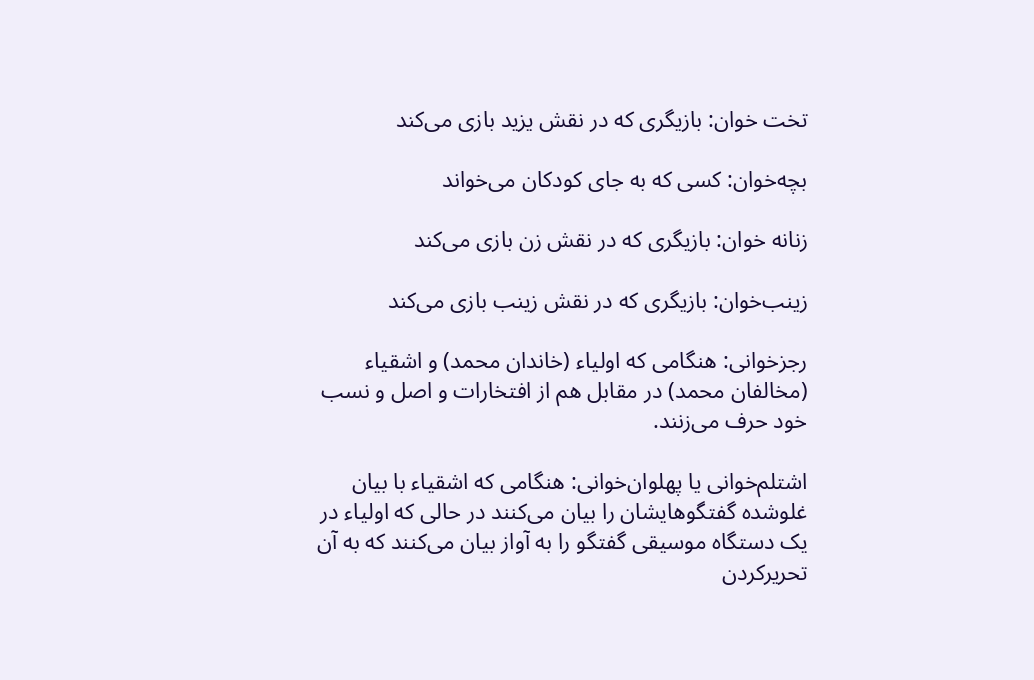تخت خوان: بازیگری که در نقش یزید بازی می‌کند

بچه‌خوان: کسی که به جای کودکان می‌خواند

زنانه خوان: بازیگری که در نقش زن بازی می‌کند

زینب‌خوان: بازیگری که در نقش زینب بازی می‌کند

رجزخوانی: هنگامی که اولیاء (خاندان محمد) و اشقیاء (مخالفان محمد) در مقابل هم از افتخارات و اصل و نسب خود حرف می‌زنند.

اشتلم‌خوانی یا پهلوان‌خوانی: هنگامی که اشقیاء با بیان غلوشده گفتگوهایشان را بیان می‌کنند در حالی که اولیاء در یک دستگاه موسیقی گفتگو را به آواز بیان می‌کنند که به آن تحریرکردن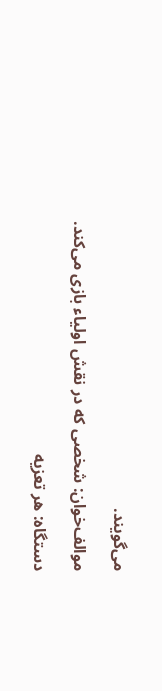می‌گویند.

موالف‌خوان: شخصی که در نقش اولیاء بازی می‌کند.

دستگاه: هر تعزیه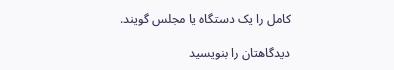کامل را یک دستگاه یا مجلس گویند.

دیدگاهتان را بنویسید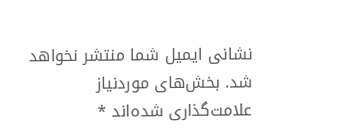نشانی ایمیل شما منتشر نخواهد شد. بخش‌های موردنیاز علامت‌گذاری شده‌اند *